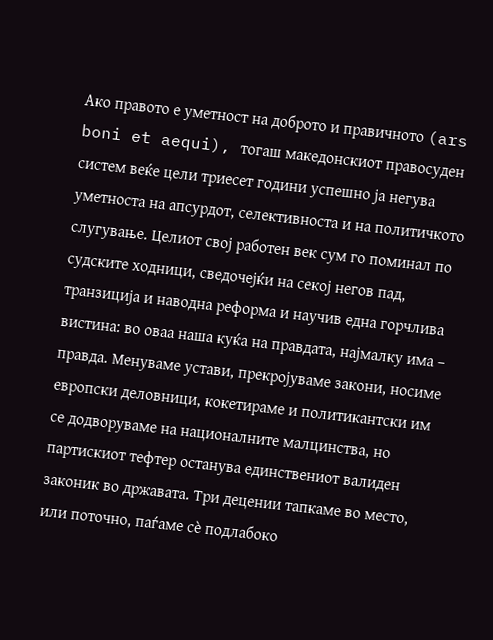Ако правото е уметност на доброто и правичното (ars boni et aequi), тогаш македонскиот правосуден систем веќе цели триесет години успешно ја негува уметноста на апсурдот, селективноста и на политичкото слугување. Целиот свој работен век сум го поминал по судските ходници, сведочејќи на секој негов пад, транзиција и наводна реформа и научив една горчлива вистина: во оваа наша куќа на правдата, најмалку има – правда. Менуваме устави, прекројуваме закони, носиме европски деловници, кокетираме и политикантски им се додворуваме на националните малцинства, но партискиот тефтер останува единствениот валиден законик во државата. Три децении тапкаме во место, или поточно, паѓаме сè подлабоко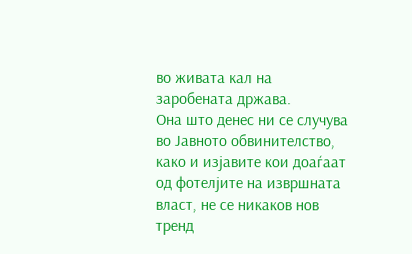во живата кал на заробената држава.
Она што денес ни се случува во Јавното обвинителство, како и изјавите кои доаѓаат од фотелјите на извршната власт, не се никаков нов тренд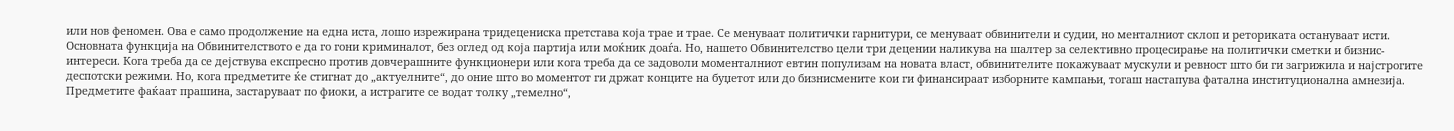или нов феномен. Ова е само продолжение на една иста, лошо изрежирана тридецениска претстава која трае и трае. Се менуваат политички гарнитури, се менуваат обвинители и судии, но менталниот склоп и реториката остануваат исти.
Основната функција на Обвинителството е да го гони криминалот, без оглед од која партија или моќник доаѓа. Но, нашето Обвинителство цели три децении наликува на шалтер за селективно процесирање на политички сметки и бизнис-интереси. Кога треба да се дејствува експресно против довчерашните функционери или кога треба да се задоволи моменталниот евтин популизам на новата власт, обвинителите покажуваат мускули и ревност што би ги загрижила и најстрогите деспотски режими. Но, кога предметите ќе стигнат до „актуелните“, до оние што во моментот ги држат конците на буџетот или до бизнисмените кои ги финансираат изборните кампањи, тогаш настапува фатална институционална амнезија. Предметите фаќаат прашина, застаруваат по фиоки, а истрагите се водат толку „темелно“,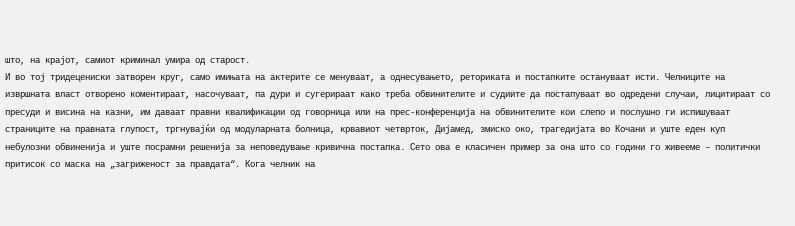што, на крајот, самиот криминал умира од старост.
И во тој тридецениски затворен круг, само имињата на актерите се менуваат, а однесувањето, реториката и постапките остануваат исти. Челниците на извршната власт отворено коментираат, насочуваат, па дури и сугерираат како треба обвинителите и судиите да постапуваат во одредени случаи, лицитираат со пресуди и висина на казни, им даваат правни квалификации од говорница или на прес-конференција на обвинителите кои слепо и послушно ги испишуваат страниците на правната глупост, тргнувајќи од модуларната болница, крвавиот четврток, Дијамед, змиско око, трагедијата во Кочани и уште еден куп небулозни обвиненија и уште посрамни решенија за неповедување кривична постапка. Сето ова е класичен пример за она што со години го живееме – политички притисок со маска на „загриженост за правдата“. Кога челник на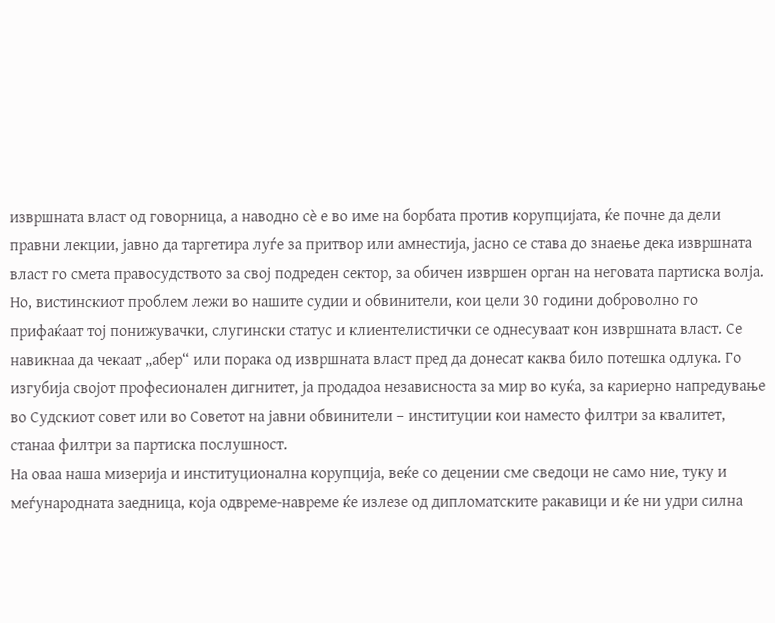извршната власт од говорница, а наводно сè е во име на борбата против корупцијата, ќе почне да дели правни лекции, јавно да таргетира луѓе за притвор или амнестија, јасно се става до знаење дека извршната власт го смета правосудството за свој подреден сектор, за обичен извршен орган на неговата партиска волја.
Но, вистинскиот проблем лежи во нашите судии и обвинители, кои цели 30 години доброволно го прифаќаат тој понижувачки, слугински статус и клиентелистички се однесуваат кон извршната власт. Се навикнаа да чекаат „абер“ или порака од извршната власт пред да донесат каква било потешка одлука. Го изгубија својот професионален дигнитет, ја продадоа независноста за мир во куќа, за кариерно напредување во Судскиот совет или во Советот на јавни обвинители – институции кои наместо филтри за квалитет, станаа филтри за партиска послушност.
На оваа наша мизерија и институционална корупција, веќе со децении сме сведоци не само ние, туку и меѓународната заедница, која одвреме-навреме ќе излезе од дипломатските ракавици и ќе ни удри силна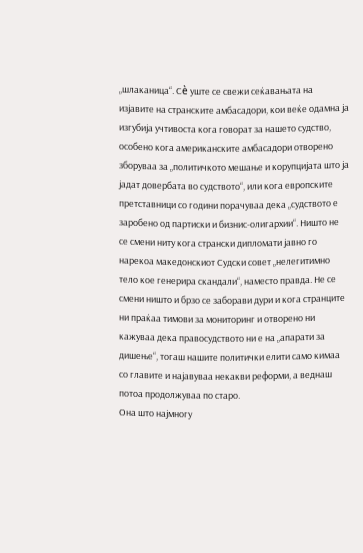„шлаканица“. Сè уште се свежи сеќавањата на изјавите на странските амбасадори, кои веќе одамна ја изгубија учтивоста кога говорат за нашето судство, особено кога американските амбасадори отворено зборуваа за „политичкото мешање и корупцијата што ја јадат довербата во судството“, или кога европските претставници со години порачуваа дека „судството е заробено од партиски и бизнис-олигархии“. Ништо не се смени ниту кога странски дипломати јавно го нарекоа македонскиот Судски совет „нелегитимно тело кое генерира скандали“, наместо правда. Не се смени ништо и брзо се заборави дури и кога странците ни праќаа тимови за мониторинг и отворено ни кажуваа дека правосудството ни е на „апарати за дишење“, тогаш нашите политички елити само кимаа со главите и најавуваа некакви реформи, а веднаш потоа продолжуваа по старо.
Она што најмногу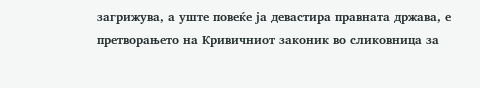загрижува, а уште повеќе ја девастира правната држава, е претворањето на Кривичниот законик во сликовница за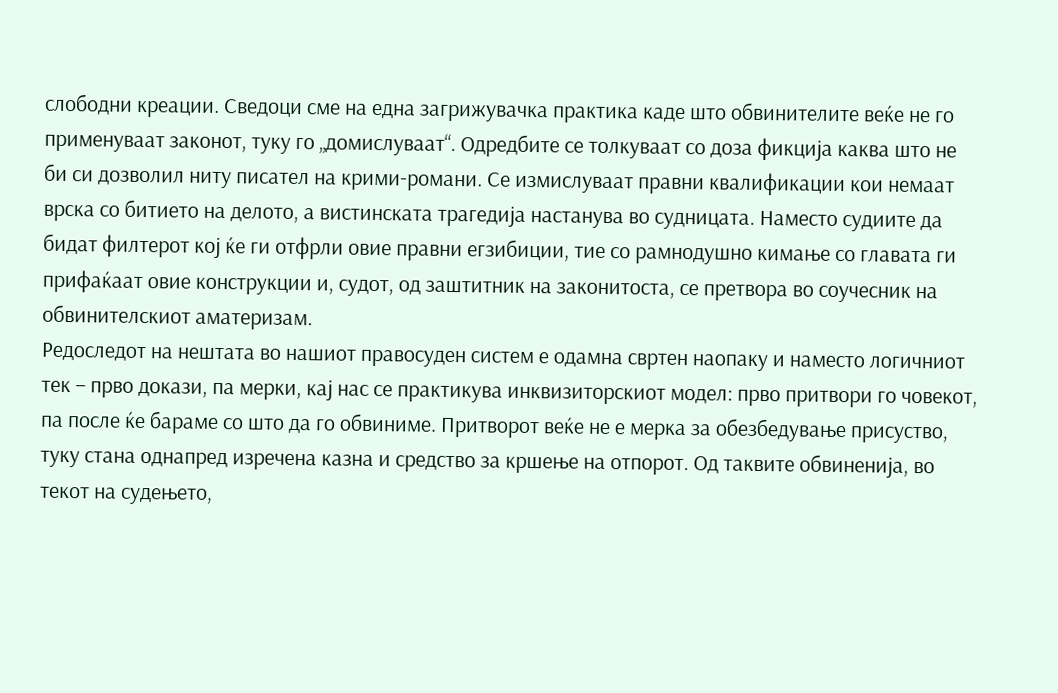слободни креации. Сведоци сме на една загрижувачка практика каде што обвинителите веќе не го применуваат законот, туку го „домислуваат“. Одредбите се толкуваат со доза фикција каква што не би си дозволил ниту писател на крими-романи. Се измислуваат правни квалификации кои немаат врска со битието на делото, а вистинската трагедија настанува во судницата. Наместо судиите да бидат филтерот кој ќе ги отфрли овие правни егзибиции, тие со рамнодушно кимање со главата ги прифаќаат овие конструкции и, судот, од заштитник на законитоста, се претвора во соучесник на обвинителскиот аматеризам.
Редоследот на нештата во нашиот правосуден систем е одамна свртен наопаку и наместо логичниот тек – прво докази, па мерки, кај нас се практикува инквизиторскиот модел: прво притвори го човекот, па после ќе бараме со што да го обвиниме. Притворот веќе не е мерка за обезбедување присуство, туку стана однапред изречена казна и средство за кршење на отпорот. Од таквите обвиненија, во текот на судењето,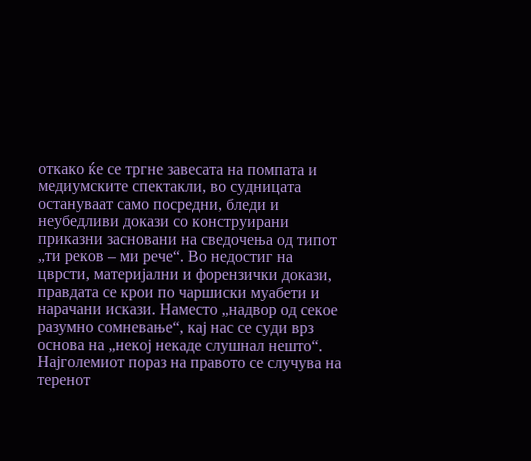откако ќе се тргне завесата на помпата и медиумските спектакли, во судницата остануваат само посредни, бледи и неубедливи докази со конструирани приказни засновани на сведочења од типот „ти реков – ми рече“. Во недостиг на цврсти, материјални и форензички докази, правдата се крои по чаршиски муабети и нарачани искази. Наместо „надвор од секое разумно сомневање“, кај нас се суди врз основа на „некој некаде слушнал нешто“.
Најголемиот пораз на правото се случува на теренот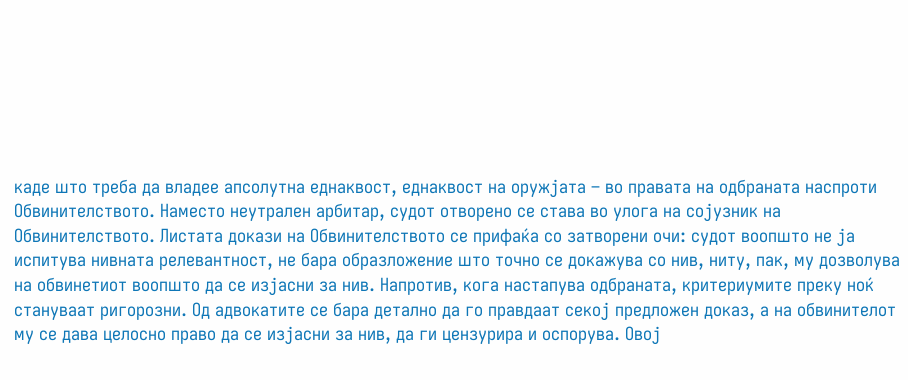каде што треба да владее апсолутна еднаквост, еднаквост на оружјата – во правата на одбраната наспроти Обвинителството. Наместо неутрален арбитар, судот отворено се става во улога на сојузник на Обвинителството. Листата докази на Обвинителството се прифаќа со затворени очи: судот воопшто не ја испитува нивната релевантност, не бара образложение што точно се докажува со нив, ниту, пак, му дозволува на обвинетиот воопшто да се изјасни за нив. Напротив, кога настапува одбраната, критериумите преку ноќ стануваат ригорозни. Од адвокатите се бара детално да го правдаат секој предложен доказ, а на обвинителот му се дава целосно право да се изјасни за нив, да ги цензурира и оспорува. Овој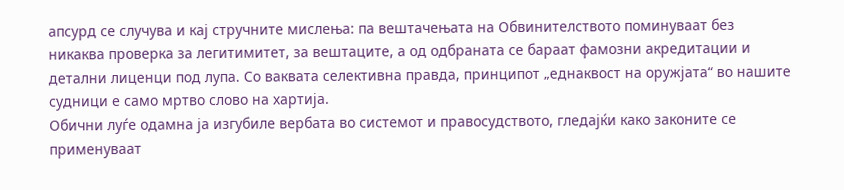апсурд се случува и кај стручните мислења: па вештачењата на Обвинителството поминуваат без никаква проверка за легитимитет, за вештаците, а од одбраната се бараат фамозни акредитации и детални лиценци под лупа. Со ваквата селективна правда, принципот „еднаквост на оружјата“ во нашите судници е само мртво слово на хартија.
Обични луѓе одамна ја изгубиле вербата во системот и правосудството, гледајќи како законите се применуваат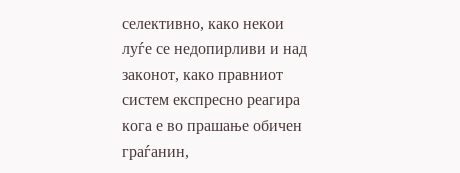селективно, како некои луѓе се недопирливи и над законот, како правниот систем експресно реагира кога е во прашање обичен граѓанин,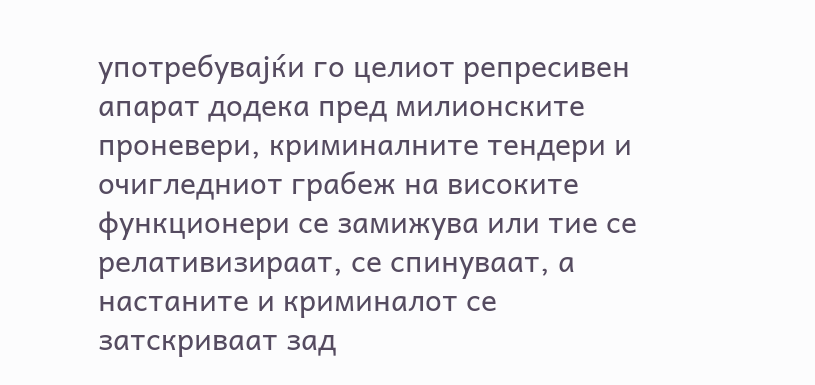употребувајќи го целиот репресивен апарат додека пред милионските проневери, криминалните тендери и очигледниот грабеж на високите функционери се замижува или тие се релативизираат, се спинуваат, а настаните и криминалот се затскриваат зад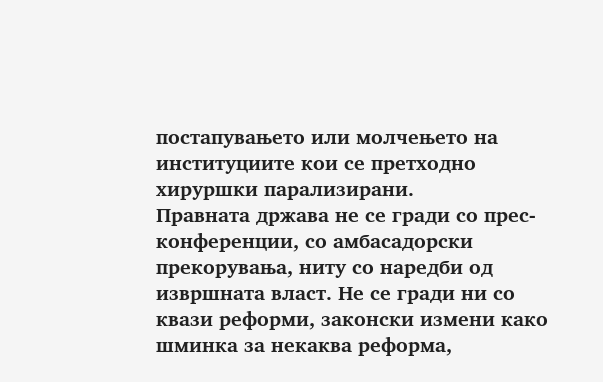постапувањето или молчењето на институциите кои се претходно хируршки парализирани.
Правната држава не се гради со прес-конференции, со амбасадорски прекорувања, ниту со наредби од извршната власт. Не се гради ни со квази реформи, законски измени како шминка за некаква реформа,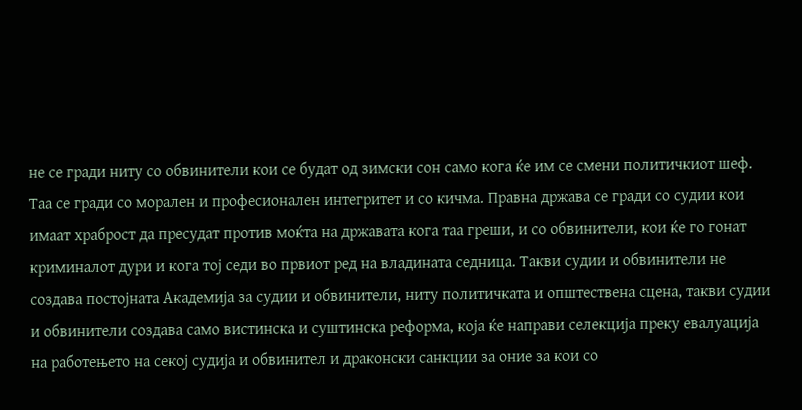не се гради ниту со обвинители кои се будат од зимски сон само кога ќе им се смени политичкиот шеф. Таа се гради со морален и професионален интегритет и со кичма. Правна држава се гради со судии кои имаат храброст да пресудат против моќта на државата кога таа греши, и со обвинители, кои ќе го гонат криминалот дури и кога тој седи во првиот ред на владината седница. Такви судии и обвинители не создава постојната Академија за судии и обвинители, ниту политичката и општествена сцена, такви судии и обвинители создава само вистинска и суштинска реформа, која ќе направи селекција преку евалуација на работењето на секој судија и обвинител и драконски санкции за оние за кои со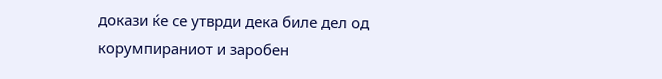докази ќе се утврди дека биле дел од корумпираниот и заробен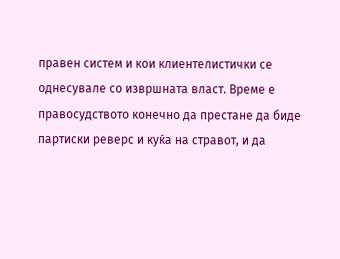правен систем и кои клиентелистички се однесувале со извршната власт. Време е правосудството конечно да престане да биде партиски реверс и куќа на стравот, и да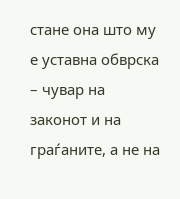стане она што му е уставна обврска – чувар на законот и на граѓаните, а не на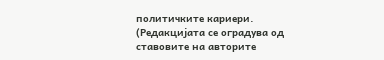политичките кариери.
(Редакцијата се оградува од ставовите на авторите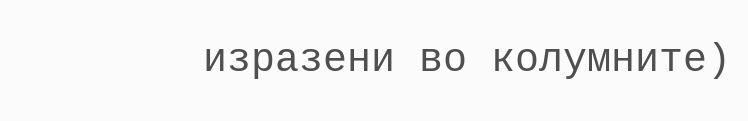изразени во колумните)